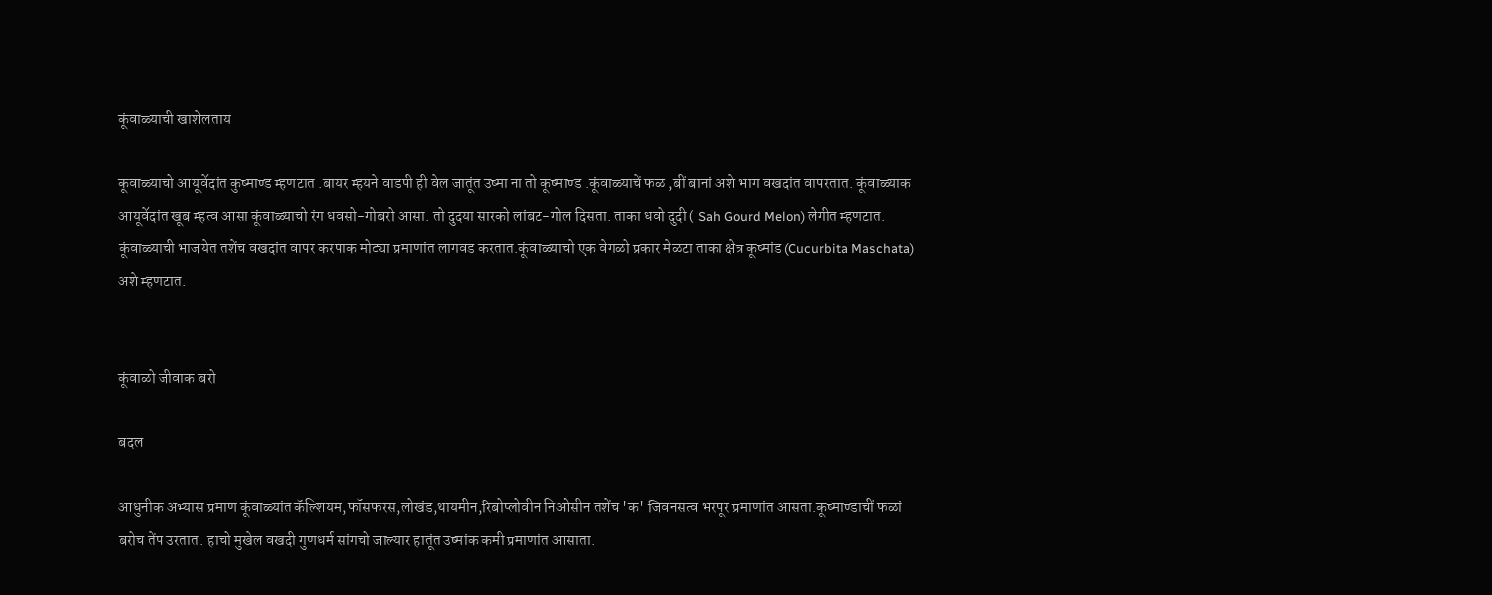कूंवाळ्याची खाशेलताय

कूवाळ्याचो आयूवे॔दांत कुष्माण्ड म्हणटात .बायर म्हयने वाडपी ही वेल जातूंत उष्मा ना तो कूष्माण्ड .कूंवाळ्याचें फळ ,बीं बानां अशे भाग वखदांत वापरतात. कूंवाळ्याक आयूवे॔दांत खूब म्हत्व आसा कूंवाळ्याचो रंग धवसो-गोबरो आसा. तो दुदया सारको लांबट-गोल दिसता. ताका धवो दुदी ( Sah Gourd Melon) लेगीत म्हणटात. कूंवाळ्याची भाजयेत तशेंच वखदांत वापर करपाक मोट्या प्रमाणांत लागवड करतात.कूंवाळ्याचो एक वेगळो प्रकार मेळटा ताका क्षेत्र कूष्मांड (Cucurbita Maschata) अशे म्हणटात.


कूंवाळो जीवाक बरो

बदल

आधुनीक अभ्यास प्रमाण कूंवाळ्यांत कॅल्शियम,फॉसफरस,लोखंड,थायमीन,रिबोप्लोवीन निओसीन तशेंच 'क' जिवनसत्व भरपूर प्रमाणांत आसता.कूष्माण्डाचीं फळां बरोच तेंप उरतात. हाचो मुखेल वखदी गुणधर्म सांगचो जाल्यार हातूंत उष्मांक कमी प्रमाणांत आसाता.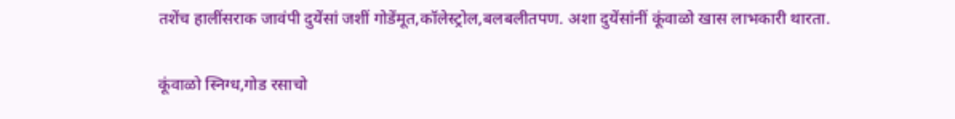तशेंच हालींसराक जावंपी दुयेंसां जशीं गोडेंमूत,कॉलेस्ट्रोल,बलबलीतपण. अशा दुयेंसांनीं कूंवाळो खास लाभकारी थारता.

कूंवाळो स्निग्ध,गोड रसाचो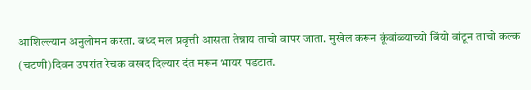आशिल्ल्यान अनुलोमन करता. बध्द मल प्रवृत्ती आसता तेन्नाय ताचो वापर जाता. मुखेल करून कूंवांळ्याच्यो बिंयो वांटून ताचो कल्क (चटणी)दिवन उपरांत रेचक वखद दिल्यार दंत मरून भायर पडटात.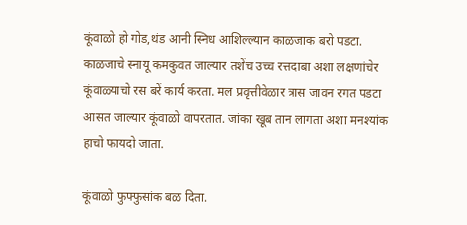कूंवाळो हो गोड,थंड आनी स्निध आशिल्ल्यान काळजाक बरो पडटा. काळजाचे स्नायू कमकुवत जाल्यार तशेंच उच्च रत्तदाबा अशा लक्षणांचेर कूंवाळ्याचो रस बरें कार्य करता. मल प्रवृत्तीवेळार त्रास जावन रगत पडटा आसत जाल्यार कूंवाळो वापरतात. जांका खूब तान लागता अशा मनश्यांक हाचो फायदो जाता.

कूंवाळो फुफ्फुसांक बळ दिता.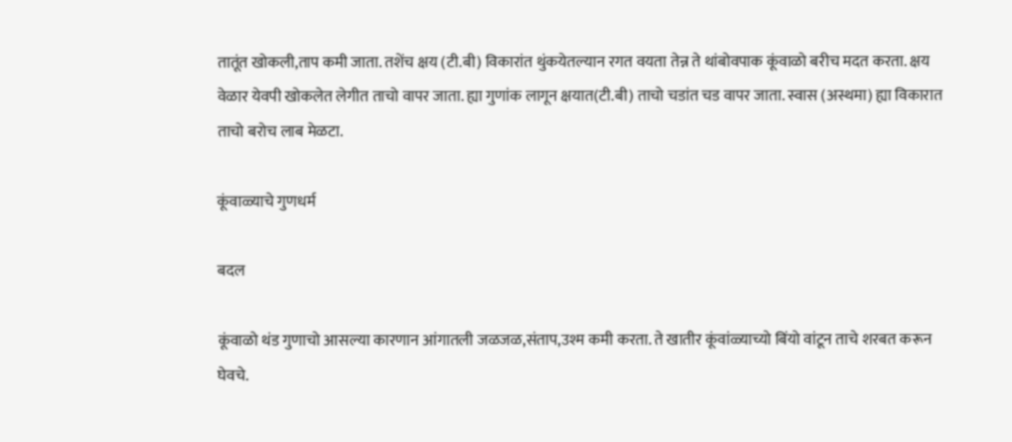तातूंत खोकली,ताप कमी जाता. तशेंच क्षय (टी.बी) विकारांत थुंकयेतल्यान रगत वयता तेन्न ते थांबोवपाक कूंवाळो बरीच मदत करता. क्षय वेळार येवपी खोकलेत लेगीत ताचो वापर जाता. ह्या गुणांक लागून क्षयात(टी.बी) ताचो चडांत चड वापर जाता. स्वास (अस्थमा) ह्या विकारात ताचो बरोच लाब मेळटा.

कूंवाळ्याचे गुणधर्म

बदल

कूंवाळो थंड गुणाचो आसल्या कारणान आंगातली जळजळ,संताप,उश्म कमी करता. ते खातीर कूंवांळ्याच्यो बिंयो वांटून ताचे शरबत करून घेवचे.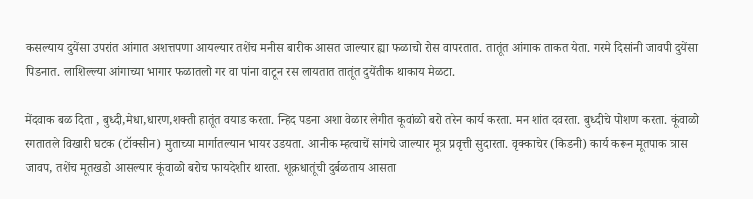कसल्याय दुयेंसा उपरांत आंगात अशत्तपणा आयल्यार तशेंच मनीस बारीक आसत जाल्यार ह्या फळाचो रोस वापरतात. तातूंत आंगाक ताकत येता. गरमे दिसांनी जावपी दुयेंसा पिडनात. लाशिल्ल्या आंगाच्या भागार फळातलो गर वा पांना वाटून रस लायतात तातूंत दुयेंतीक थाकाय मेळटा.

मेंदवाक बळ दिता , बुध्दी,मेधा,धारण,शक्ती हातूंत वयाड करता. न्हिद पडना अशा वेळार लेगीत कूवांळो बरो तरेन कार्य करता. मन शांत दवरता. बुध्दीचे पोशण करता. कूंवाळो रगतातले विखारी घटक (टॉक्सीन) मुताच्या मार्गातल्यान भायर उडयता. आनीक म्हत्वाचें सांगचे जाल्यार मूत्र प्रवृत्ती सुदारता. वृक्काचेर (किडनी) कार्य करून मूतपाक त्रास जावप, तशेंच मूतखडो आसल्यार कूंवाळो बरोच फायदेशीर थारता. शूक्रधातूंची दुर्बळताय आसता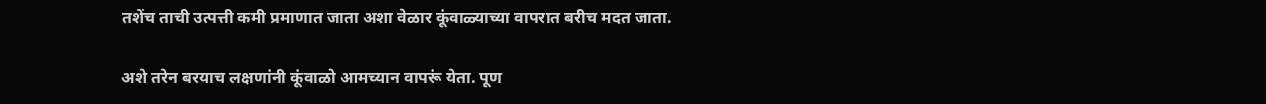तशेंच ताची उत्पत्ती कमी प्रमाणात जाता अशा वेळार कूंवाळ्याच्या वापरात बरीच मदत जाता.

अशे तरेन बरयाच लक्षणांनी कूंवाळो आमच्यान वापरूं येता. पूण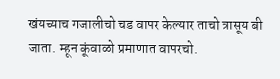खंयच्याच गजालीचो चड वापर केल्यार ताचो त्रासूय बी जाता. म्हून कूंवाळो प्रमाणात वापरचो.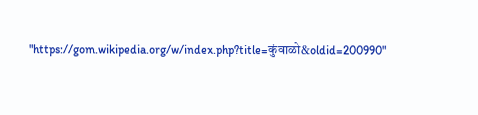"https://gom.wikipedia.org/w/index.php?title=कुंवाळो&oldid=200990"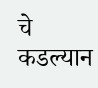चे कडल्यान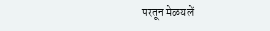परतून मेळयलें